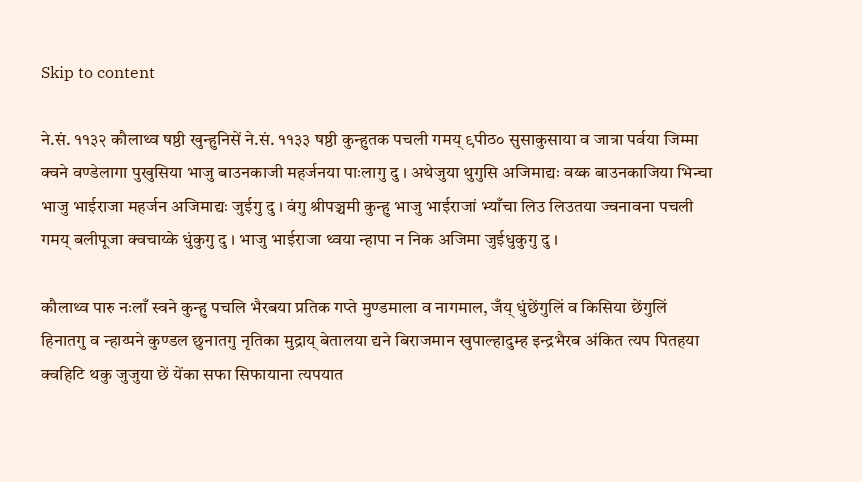Skip to content

ने.सं. ११३२ कौलाथ्व षष्ठी खुन्हुनिसें ने.सं. ११३३ षष्ठी कुन्हुतक पचली गमय् ९पीठ० सुसाकुसाया व जात्रा पर्वया जिम्मा क्वने वण्डेलागा पुखुसिया भाजु बाउनकाजी महर्जनया पाःलागु दु । अथेजुया थुगुसि अजिमाद्यः वय्क बाउनकाजिया भिन्चा भाजु भाईराजा महर्जन अजिमाद्यः जुईगु दु । वंगु श्रीपञ्चमी कुन्हु भाजु भाईराजां भ्याँचा लिउ लिउतया ज्वनावना पचली गमय् बलीपूजा क्वचाय्के धुंकुगु दु । भाजु भाईराजा थ्वया न्हापा न निक अजिमा जुईधुकुगु दु ।

कौलाथ्व पारु नःलाँ स्वने कुन्हु पचलि भैरबया प्रतिक गप्ते मुण्डमाला व नागमाल, जँय् धुंछेंगुलिं व किसिया छेंगुलिं हिनातगु व न्हाय्पने कुण्डल छुनातगु नृतिका मुद्राय् बेतालया द्यने बिराजमान खुपाल्हादुम्ह इन्द्रभैरब अंकित त्यप पितहया क्वहिटि थकु जुजुया छें येंका सफा सिफायाना त्यपयात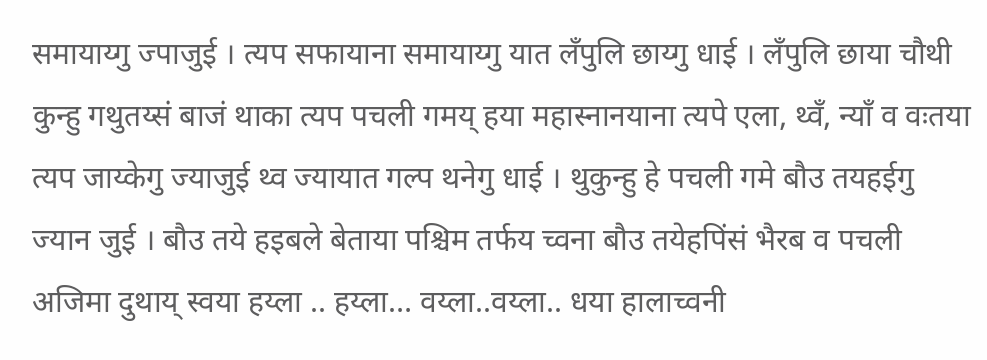समायाय्गु ज्पाजुई । त्यप सफायाना समायाय्गु यात लँपुलि छाय्गु धाई । लँपुलि छाया चौथी कुन्हु गथुतय्सं बाजं थाका त्यप पचली गमय् हया महास्नानयाना त्यपे एला, थ्वँ, न्याँ व वःतया त्यप जाय्केगु ज्याजुई थ्व ज्यायात गल्प थनेगु धाई । थुकुन्हु हे पचली गमे बौउ तयहईगु ज्यान जुई । बौउ तये हइबले बेताया पश्चिम तर्फय च्वना बौउ तयेहपिंसं भैरब व पचली अजिमा दुथाय् स्वया हय्ला .. हय्ला… वय्ला..वय्ला.. धया हालाच्वनी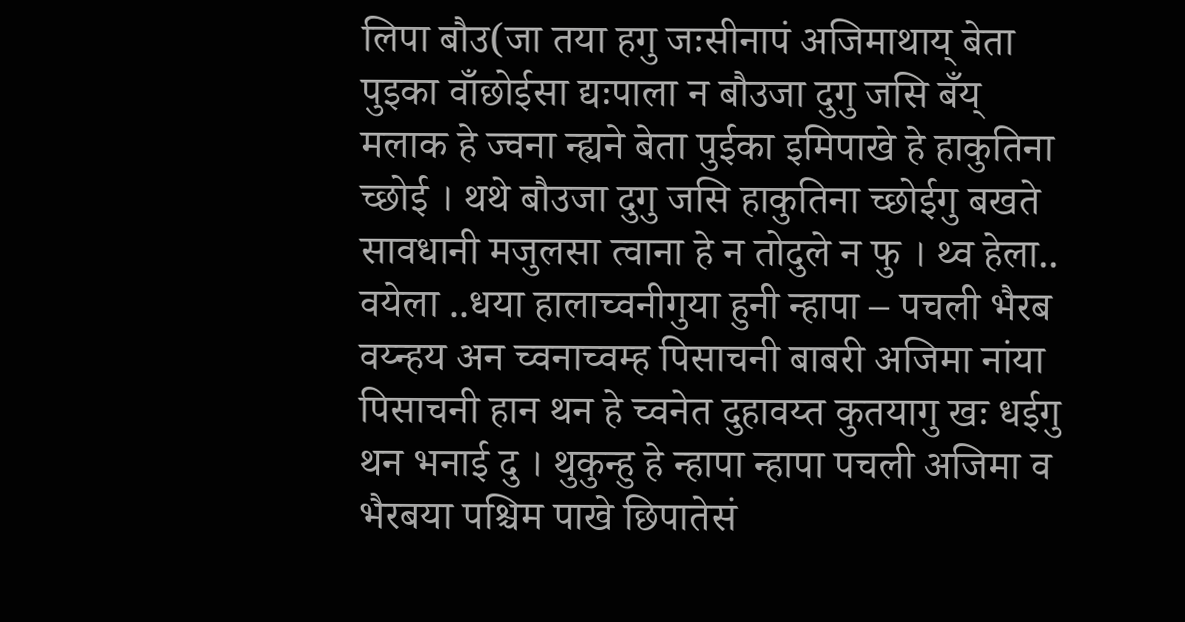लिपा बौउ(जा तया हगु जःसीनापं अजिमाथाय् बेता पुइका वाँछोईसा द्यःपाला न बौउजा दुगु जसि बँय् मलाक हे ज्वना न्ह्यने बेता पुईका इमिपाखे हे हाकुतिना च्छोई । थथे बौउजा दुगु जसि हाकुतिना च्छोईगु बखते सावधानी मजुलसा त्वाना हे न तोदुले न फु । थ्व हेला.. वयेला ..धया हालाच्वनीगुया हुनी न्हापा – पचली भैरब वय्न्हय अन च्वनाच्वम्ह पिसाचनी बाबरी अजिमा नांया पिसाचनी हान थन हे च्वनेत दुहावय्त कुतयागु खः धईगु थन भनाई दु । थुकुन्हु हे न्हापा न्हापा पचली अजिमा व भैरबया पश्चिम पाखे छिपातेसं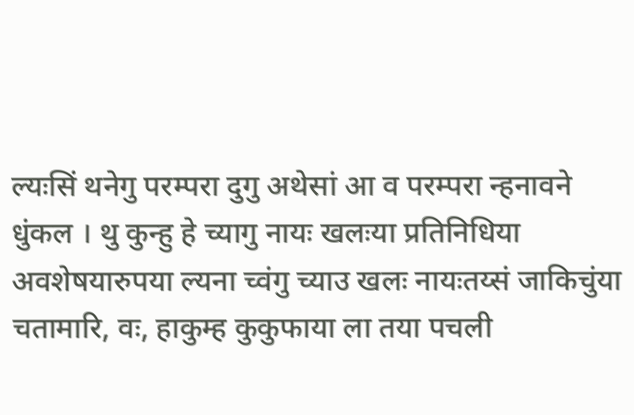ल्यःसिं थनेगु परम्परा दुगु अथेसां आ व परम्परा न्हनावने धुंकल । थु कुन्हु हे च्यागु नायः खलःया प्रतिनिधिया अवशेषयारुपया ल्यना च्वंगु च्याउ खलः नायःतय्सं जाकिचुंया चतामारि, वः, हाकुम्ह कुकुफाया ला तया पचली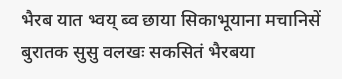भैरब यात भ्वय् ब्व छाया सिकाभूयाना मचानिसें बुरातक सुसु वलखः सकसितं भैरबया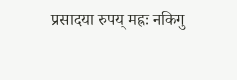प्रसादया रुपय् मह्रः नकिगु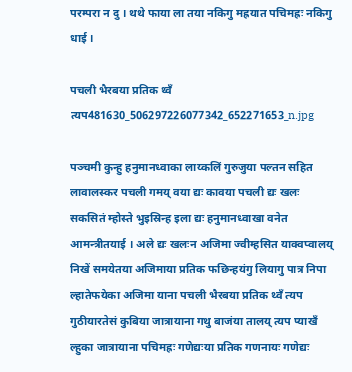परम्परा न दु । थथे फाया ला तया नकिगु मह्रयात पचिमह्रः नकिगु धाई ।

पचली भैरबया प्रतिक थ्वँ त्यप481630_506297226077342_652271653_n.jpg

पञ्चमी कुन्हु हनुमानध्वाका लाय्कलिं गुरुजुया पल्तन सहित लावालस्कर पचली गमय् वया द्यः कावया पचली द्यः खलः सकसितं म्होस्ते भुइस्रिन्ह इला द्यः हनुमानध्वाखा वनेत आमन्त्रीतयाई । अले द्यः खलःन अजिमा ज्वीम्हसित याक्वप्वालय् निखें समयेतया अजिमाया प्रतिक फछिन्हयंगु लियागु पात्र निपा ल्हातेफयेका अजिमा याना पचली भैरबया प्रतिक थ्वँ त्यप गुठीयारतेसं कुबिया जात्रायाना गथु बाजंया तालय् त्यप प्याखँ ल्हुका जात्रायाना पचिमह्रः गणेद्यःया प्रतिक गणनायः गणेद्यः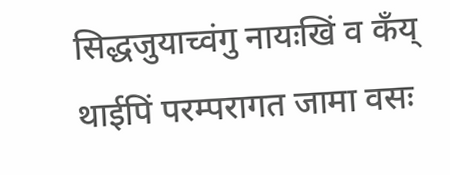सिद्धजुयाच्वंगु नायःखिं व कँय् थाईपिं परम्परागत जामा वसः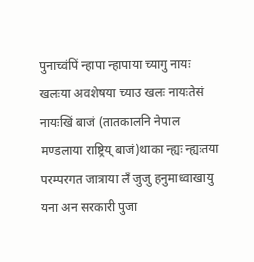पुनाच्वंपिं न्हापा न्हापाया च्यागु नायः खलःया अवशेषया च्याउ खलः नायःतेसं नायःखिं बाजं (तातकालनि नेपाल मण्डलाया राष्ट्रिय् बाजं)थाका न्ह्यः न्ह्यःतया परम्परगत जात्राया लँ जुजु हनुमाध्वाखायु यना अन सरकारी पुजा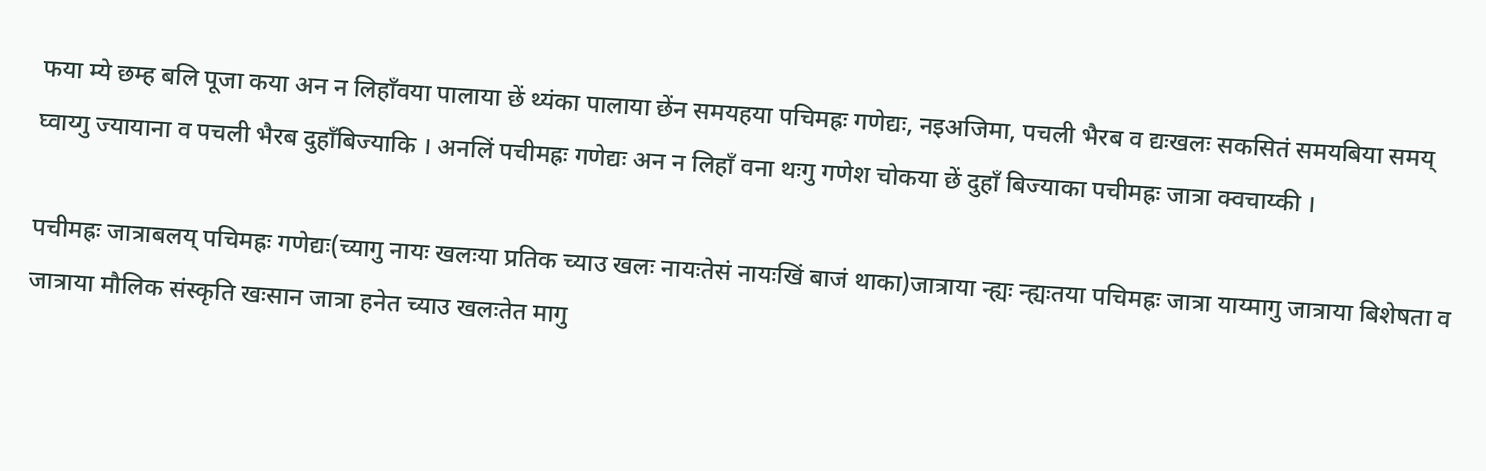फया म्ये छम्ह बलि पूजा कया अन न लिहाँवया पालाया छें थ्यंका पालाया छेंन समयहया पचिमह्रः गणेद्यः, नइअजिमा, पचली भैरब व द्यःखलः सकसितं समयबिया समय् घ्वाय्गु ज्यायाना व पचली भैरब दुहाँबिज्याकि । अनलिं पचीमह्रः गणेद्यः अन न लिहाँ वना थःगु गणेश चोकया छें दुहाँ बिज्याका पचीमह्रः जात्रा क्वचाय्की ।

पचीमह्रः जात्राबलय् पचिमह्रः गणेद्यः(च्यागु नायः खलःया प्रतिक च्याउ खलः नायःतेसं नायःखिं बाजं थाका)जात्राया न्ह्यः न्ह्यःतया पचिमह्रः जात्रा याय्मागु जात्राया बिशेषता व जात्राया मौलिक संस्कृति खःसान जात्रा हनेत च्याउ खलःतेत मागु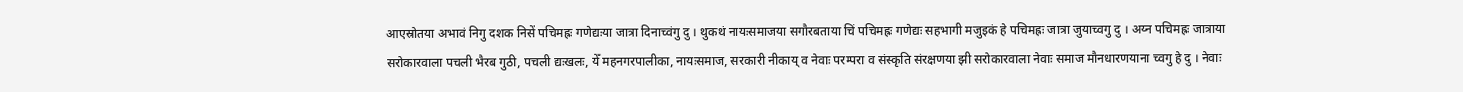आएस्रोतया अभावं निगु दशक निसें पचिमह्रः गणेद्यःया जात्रा दिनाच्वंगु दु । थुकथं नायःसमाजया सगौरबताया चिं पचिमह्रः गणेद्यः सहभागी मजुइकं हे पचिमह्रः जात्रा जुयाच्वगु दु । अय्न पचिमह्रः जात्राया सरोकारवाला पचली भैरब गुठी, पचली द्यःखलः, येँ महनगरपालीका, नायःसमाज, सरकारी नीकाय् व नेवाः परम्परा व संस्कृति संरक्षणया झी सरोकारवाला नेवाः समाज मौनधारणयाना च्वगु हे दु । नेवाः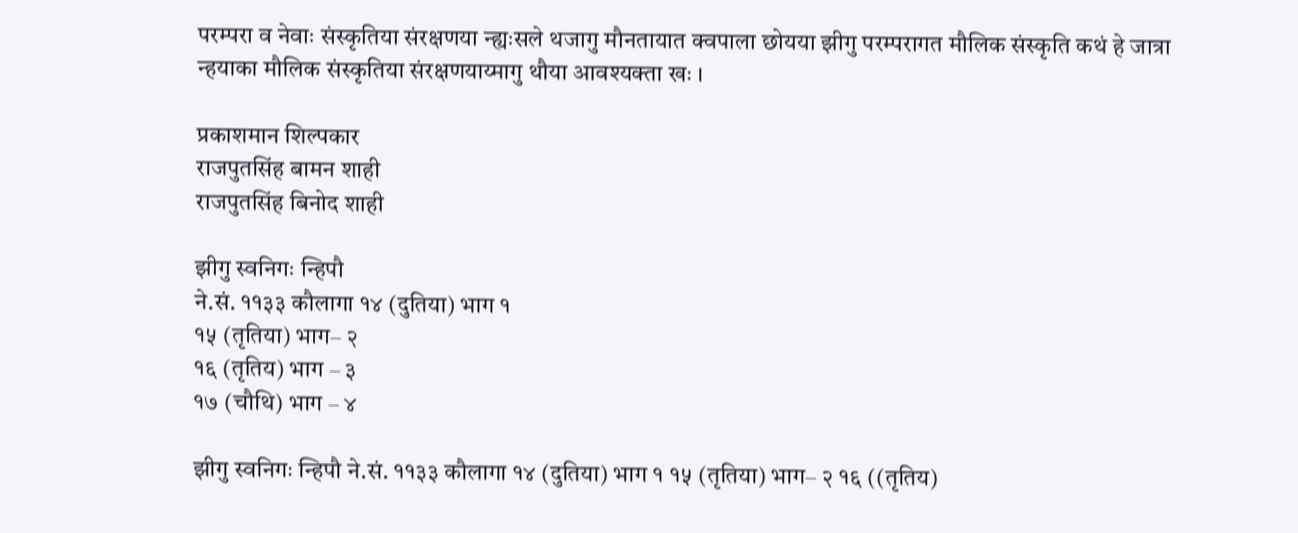परम्परा व नेवाः संस्कृतिया संरक्षणया न्ह्यःसले थजागु मौनतायात क्वपाला छोयया झीगु परम्परागत मौलिक संस्कृति कथं हे जात्रा न्हयाका मौलिक संस्कृतिया संरक्षणयाय्मागु थौया आवश्यक्ता खः ।

प्रकाशमान शिल्पकार
राजपुतसिंह बामन शाही
राजपुतसिंह बिनोद शाही

झीगु स्वनिगः न्हिपौ
ने.सं. ११३३ कौलागा १४ (दुतिया) भाग १
१५ (तृतिया) भाग– २
१६ (तृतिय) भाग – ३
१७ (चौथि) भाग – ४

झीगु स्वनिगः न्हिपौ ने.सं. ११३३ कौलागा १४ (दुतिया) भाग १ १५ (तृतिया) भाग– २ १६ ((तृतिय)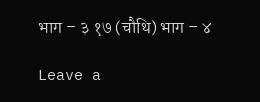भाग – ३ १७ (चौथि) भाग – ४

Leave a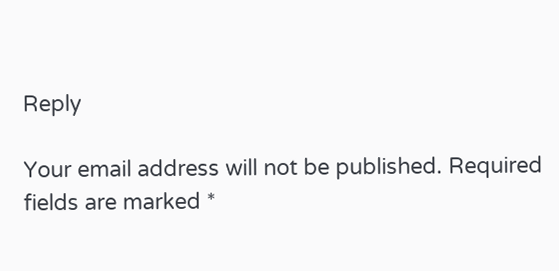Reply

Your email address will not be published. Required fields are marked *